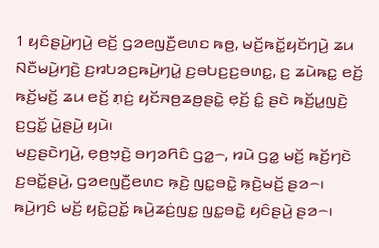1 ꤟꤢꤨꤔꤣꤧ꤬ꤚꤣꤧ꤬ ꤕꤢꤩ꤬ ꤞꤤꤕꤜꤢꤪ꤬ꤕꤛꤢ ꤒꤥ꤬, ꤗꤢꤩ꤬ꤒꤢꤩ꤭ꤟꤢꤩꤚꤣꤧ꤬ ꤘꤣ ꤡꤢꤪꤗꤣꤧ꤬ꤚꤢꤧ꤬ ꤢ꤬ꤙꤝꤤꤢ꤬ꤒꤣꤧ꤬ꤚꤣꤧ꤭ ꤢ꤬ꤋꤝꤢ꤬ꤢ꤬ꤋꤛꤢ꤭, ꤢ꤬ ꤘꤣꤧꤒꤢ꤭ ꤕꤢꤩ꤬ ꤒꤢꤩ꤬ꤗꤢꤩ꤬ ꤘꤣ ꤕꤢꤩ꤬ ꤊ꤫ꤢꤦ꤬ ꤟꤢꤩꤏꤥ꤬ꤘꤥ꤬ꤔꤢꤧ꤭ ꤕ꤫ꤢꤩ꤬ ꤢꤨ꤭ ꤔꤢꤧ ꤒꤢꤩ꤬ꤣ꤭ꤜꤢꤧ꤬ ꤢ꤬ꤞꤢꤩ꤭ ꤣꤧ꤭ꤔꤣꤧ꤬ ꤟꤣꤧ꤯
ꤗꤢ꤬ꤔꤢꤧꤚꤣꤧ꤬, ꤕ꤫ꤥ꤬ꤠ꤫ꤢꤧ꤬ ꤋꤚꤤꤖꤢꤨ ꤞꤤ꤭꤮, ꤙꤣꤧ ꤞꤤ꤭ ꤗꤢꤩ꤬ ꤒꤢꤩ꤬ꤚꤢꤧ ꤢ꤬ꤋꤢꤩ꤭ꤔꤣꤧ꤬, ꤞꤤꤕꤜꤢꤪ꤬ꤕꤛꤢ ꤒ꤫ꤢꤧ꤬ ꤜꤢ꤭ꤋꤢꤧ꤭ ꤒ꤫ꤢꤧ꤬ꤗꤢꤩ꤬ ꤔꤤ꤮꤯ ꤒꤣꤧ꤬ꤚꤢꤨ ꤗꤢꤩ꤬ ꤟꤢꤧ꤭ꤑꤢꤩ꤭ ꤒꤣꤧ꤬ꤘꤢꤦ꤬ꤜꤢ꤭ ꤜꤢ꤭ꤋꤢꤧ꤭ ꤟꤢꤨꤔꤣꤧ꤬ ꤔꤤ꤮꤯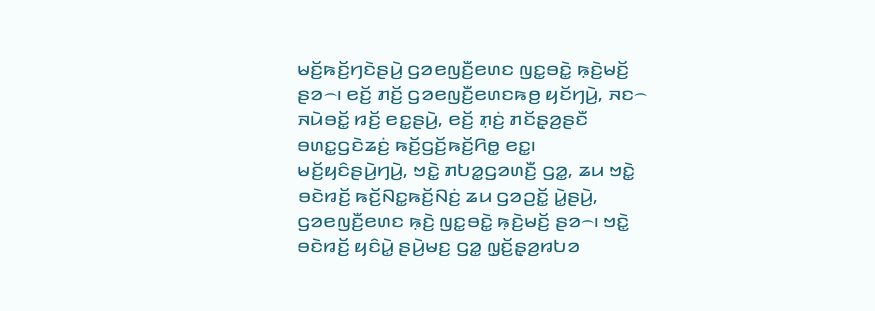ꤗꤢꤩ꤬ꤒꤢꤩ꤬ꤚꤢꤧꤔꤣꤧ꤬ ꤞꤤꤕꤜꤢꤪ꤬ꤕꤛꤢ ꤜꤢ꤭ꤋꤢꤧ꤭ ꤒ꤫ꤢꤧ꤬ꤗꤢꤩ꤬ ꤔꤤ꤮꤯ ꤕꤢꤩ꤬ ꤊꤢꤩ꤬ ꤞꤤꤕꤜꤢꤪ꤬ꤕꤛꤢꤒꤥ꤬ ꤟꤢꤩꤚꤣꤧ꤬, ꤏꤢ꤮ ꤏꤣꤧꤋꤢꤩ꤭ ꤙꤢꤩ꤬ ꤕꤢ꤭ꤔꤣꤧ꤬, ꤕꤢꤩ꤬ ꤊ꤫ꤢꤦ꤬ ꤊꤢꤩꤔ꤫ꤤ꤬ꤔꤢꤪ ꤋꤛꤢ꤭ꤞꤢꤧꤘꤢꤦ꤬ ꤒꤢꤩ꤬ꤞꤢꤩ꤬ꤒꤢꤩ꤬ꤖꤥ꤭ ꤕꤢ꤭꤯
ꤗꤢꤩ꤬ꤟꤢꤨꤔꤣꤧ꤬ꤚꤣꤧ꤬, ꤠꤢꤧ꤭ ꤊꤝꤤ꤭ꤞꤤꤛꤢꤪ꤬ ꤞꤤ꤭, ꤘꤣ ꤠꤢꤧ꤭ ꤋꤢꤧꤙꤢꤩ꤬ ꤒꤢꤩ꤬ꤡꤢ꤭ꤒꤢꤩ꤬ꤡꤢꤦ꤬ ꤘꤣ ꤞꤤꤑꤢꤩ꤭ ꤣꤧ꤭ꤔꤣꤧ꤬, ꤞꤤꤕꤜꤢꤪ꤬ꤕꤛꤢ ꤒ꤫ꤢꤧ꤬ ꤜꤢ꤭ꤋꤢꤧ꤭ ꤒ꤫ꤢꤧ꤬ꤗꤢꤩ꤬ ꤔꤤ꤮꤯ ꤠꤢꤧ꤭ ꤋꤢꤧꤙꤢꤩ꤬ ꤟꤢꤨꤣꤧ꤭ ꤔꤣꤧ꤬ꤗꤢ꤬ ꤞꤤ꤭ ꤜ꤫ꤢꤩ꤬ꤔ꤫ꤤ꤬ꤙꤝꤤ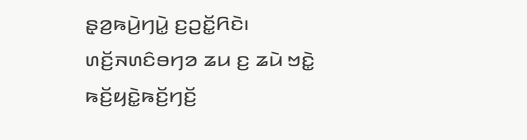ꤔ꤫ꤤ꤬ꤒꤣꤧ꤬ꤚꤣꤧ꤭ ꤢ꤬ꤑꤢꤩ꤭ꤖꤢꤧ꤯
ꤛꤢꤩ꤬ꤏꤛꤢꤨꤋꤚꤤ ꤘꤣ ꤢ꤬ ꤘꤣꤧ ꤠꤢꤧ꤭ ꤒꤢꤩ꤬ꤟꤢꤧ꤭ꤒꤢꤩ꤬ꤚꤢꤩ꤬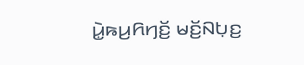ꤣꤧ꤭ꤒꤣ꤬ꤖꤚꤢꤩ꤬ ꤗꤢꤩ꤬ꤡꤝ꤫ꤢ꤬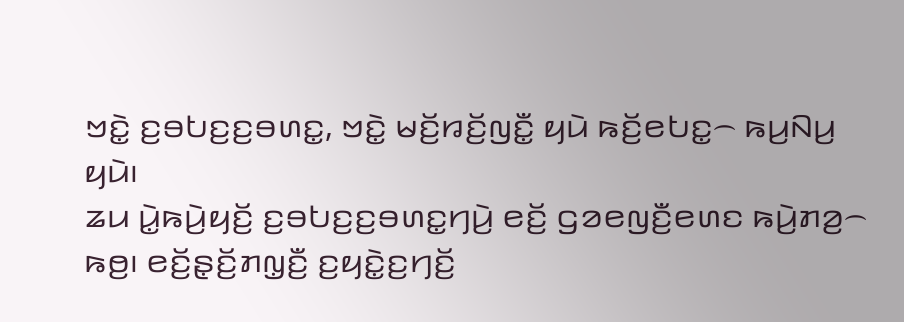ꤠꤢꤧ꤭ ꤢ꤬ꤋꤝꤢ꤬ꤢ꤬ꤋꤛꤢ꤭, ꤠꤢꤧ꤭ ꤗꤢꤩ꤬ꤙꤢꤩ꤬ꤜꤢꤪ꤭ ꤟꤣꤧ ꤒꤢꤩ꤬ꤕꤝꤢ꤭꤮ ꤒꤣ꤬ꤡꤣ꤬ ꤟꤣꤧ꤯
ꤘꤣ ꤣꤧ꤭ꤒꤣꤧ꤬ꤟꤢꤩ꤬ ꤢ꤬ꤋꤝꤢ꤬ꤢ꤬ꤋꤛꤢ꤭ꤚꤣꤧ꤬ ꤕꤢꤩ꤬ ꤞꤤꤕꤜꤢꤪ꤬ꤕꤛꤢ ꤒꤣꤧ꤬ꤊꤤ꤬꤮ ꤒꤥ꤬꤯ ꤕꤢꤩ꤬ꤔ꤫ꤢꤩ꤬ꤊꤜ꤫ꤢꤪ꤬ ꤢ꤬ꤟꤢꤧ꤭ꤢ꤬ꤚꤢꤩ꤬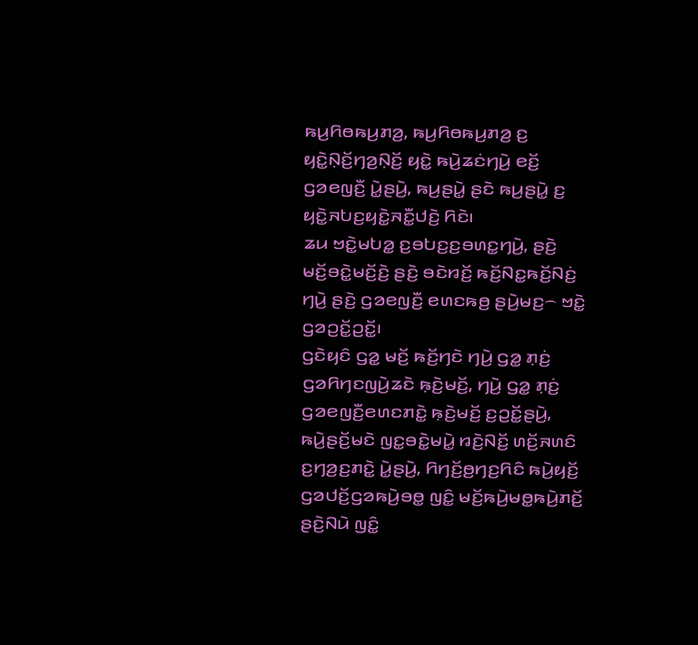ꤒꤣ꤬ꤖꤥꤒꤣ꤬ꤊꤤ꤬, ꤒꤣ꤬ꤖꤥꤒꤣ꤬ꤊꤤ꤬ ꤢ꤬ ꤟꤢꤧ꤭ꤡ꤫ꤢꤩ꤬ꤚꤤ꤬ꤡ꤫ꤢꤩ꤬ ꤟꤢꤧ꤭ ꤒꤣꤧ꤬ꤘꤢꤦꤚꤣꤧ꤬ ꤕꤢꤩ꤬ ꤞꤤꤕꤜꤢꤪ꤬ ꤣꤧ꤭ꤔꤣꤧ꤬, ꤒꤣ꤬ꤔꤣꤧ꤭ ꤔꤢꤧ ꤒꤣ꤬ꤔꤣꤧ꤭ ꤢ꤬ ꤟꤢꤧ꤭ꤏꤝꤢ꤬ꤟꤢꤧ꤭ꤏꤢꤪ꤭ꤓꤢꤧ꤬ ꤖꤢꤧ꤯
ꤘꤣ ꤠꤢꤧ꤭ꤗꤝꤤ꤭ ꤢ꤬ꤋꤝꤢ꤬ꤢ꤬ꤋꤛꤢ꤭ꤚꤣꤧ꤬, ꤔꤢꤧ꤬ ꤗꤢꤩ꤬ꤋꤢꤧ꤭ꤗꤢꤩ꤬ꤢꤧ꤬ ꤔꤢꤧ꤬ ꤋꤢꤧꤙꤢꤩ꤬ ꤒꤢꤩ꤬ꤡꤢ꤭ꤒꤢꤩ꤬ꤡꤢꤦ꤬ ꤚꤣꤧ꤬ ꤔꤢꤧ꤬ ꤞꤤꤕꤜꤢꤪ꤬ ꤕꤛꤢꤒꤥ꤬ ꤔꤣꤧ꤬ꤗꤢ꤬꤮ ꤠꤢꤧ꤭ ꤞꤤꤑꤢꤩ꤭ꤑꤢꤩ꤭꤯
ꤞꤢꤧꤟꤢꤨ ꤞꤤ꤭ ꤗꤢꤩ꤬ ꤒꤢꤩ꤬ꤚꤢꤧ ꤚꤣꤧ꤬ ꤞꤤ꤭ ꤊ꤫ꤢꤦ꤬ ꤞꤤꤖꤚꤢꤜꤣꤧ꤬ꤘꤢꤧ ꤒ꤫ꤢꤧ꤬ꤗꤢꤩ꤬, ꤚꤣꤧ꤬ ꤞꤤ꤭ ꤊ꤫ꤢꤦ꤬ ꤞꤤꤕꤜꤢꤪ꤬ꤕꤛꤢꤊꤢꤧ꤭ ꤒ꤫ꤢꤧ꤬ꤗꤢꤩ꤬ ꤢ꤬ꤑꤢꤩ꤭ꤔꤣꤧ꤬, ꤒꤣꤧ꤬ꤔꤢꤩ꤬ꤗꤢꤧ ꤜꤢ꤭ꤋꤢꤧ꤭ꤗꤣꤧ꤭ ꤙꤢꤧ꤬ꤡꤢꤩ꤬ ꤛꤢꤩ꤬ꤏꤛꤢꤨ ꤢ꤬ꤚꤤ꤬ꤢ꤬ꤊꤢꤧ꤭ ꤣꤧ꤭ꤔꤣꤧ꤬, ꤖꤚꤢꤩ꤬ꤥ꤬ꤚꤢ꤬ꤖꤢꤨ ꤒꤣꤧ꤬ꤟꤢꤩ꤬ ꤞꤤꤓꤢꤩ꤬ꤞꤤꤒꤣꤧ꤬ꤋꤥ꤭ ꤜꤢꤨ꤭ ꤗꤢꤩ꤬ꤒꤣꤧ꤬ꤗꤥ꤭ꤒꤣꤧ꤬ꤊꤢꤩ꤬ ꤔꤢꤧ꤬ꤡꤣꤧ ꤜꤢꤨ꤭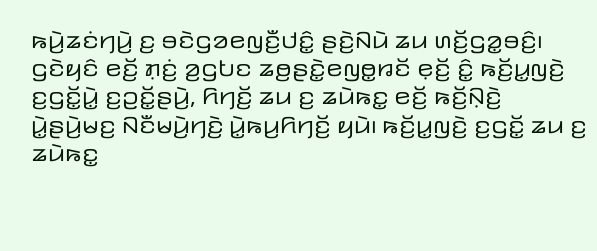ꤒꤣꤧ꤬ꤘꤢꤦꤚꤣꤧ꤬ ꤢ꤬ ꤋꤢꤧꤞꤤꤕꤜꤢꤪ꤬ꤓꤢꤨ꤭ ꤔꤢꤧ꤬ꤡꤣꤧ ꤘꤣ ꤛꤢꤩ꤬ꤞꤤ꤭ꤋꤢꤨ꤬꤯
ꤞꤢꤧꤟꤢꤨ ꤕꤢꤩ꤬ ꤊ꤫ꤢꤦ꤬ ꤤ꤬ꤞꤝꤢ ꤘꤥ꤬ꤔꤢꤧ꤭ꤕꤜꤥ꤭ꤙꤢꤩ ꤕ꤫ꤢꤩ꤬ ꤢꤨ꤭ ꤒꤢꤩ꤬ꤣ꤭ꤜꤢꤧ꤬ ꤢ꤬ꤞꤢꤩ꤭ꤣꤧ꤭ ꤢ꤬ꤑꤢꤩ꤭ꤔꤣꤧ꤬, ꤖꤚꤢꤩ꤬ ꤘꤣ ꤢ꤬ ꤘꤣꤧꤒꤢ꤭ ꤕꤢꤩ꤬ ꤒꤢꤩ꤬ꤡ꤫ꤢꤧ꤬ ꤣꤧ꤭ꤔꤣꤧ꤬ꤗꤢ꤬ ꤡꤢꤪꤗꤣꤧ꤬ꤚꤢꤧ꤬ ꤣꤧ꤭ꤒꤣ꤬ꤖꤚꤢꤩ꤬ ꤟꤣꤧ꤯ ꤒꤢꤩ꤬ꤣ꤭ꤜꤢꤧ꤬ ꤢ꤬ꤞꤢꤩ꤭ ꤘꤣ ꤢ꤬ ꤘꤣꤧꤒꤢ꤭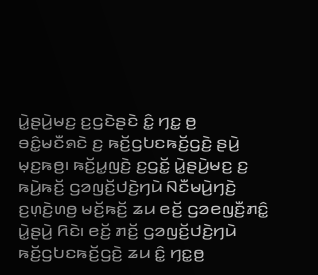ꤣꤧ꤭ꤔꤣꤧ꤬ꤗꤢ꤬ ꤢ꤬ꤞꤢꤧꤔꤢꤧ ꤢꤨ꤭ ꤚꤢ꤭ ꤥ꤬ ꤋꤢꤨ꤭ꤗꤢꤪꤎꤢꤧ ꤢ꤬ ꤒꤢꤩ꤬ꤞꤝꤢꤒꤢꤩ꤬ꤞꤢꤧ꤬ ꤔꤣꤧ꤬ ꤗ꤫ꤢ꤬ꤒꤥ꤬꤯ ꤒꤢꤩ꤬ꤣ꤭ꤜꤢꤧ꤬ ꤢ꤬ꤞꤢꤩ꤭ ꤣꤧ꤭ꤔꤣꤧ꤬ꤗꤢ꤬ ꤢ꤬ ꤒꤣꤧ꤬ꤒꤢꤩ꤬ ꤞꤤꤜꤢꤩ꤬ꤓꤢꤧ꤬ꤚꤣꤧ ꤡꤢꤪꤗꤣꤧ꤬ꤚꤢꤧ꤬ ꤢ꤬ꤛ꤫ꤢꤧ꤬ꤛꤥ꤬ ꤗꤢꤩ꤬ꤒꤢꤩ꤬ ꤘꤣ ꤕꤢꤩ꤬ ꤞꤤꤕꤜꤢꤪ꤬ꤊꤢꤨ꤭ ꤣꤧ꤭ꤔꤣꤧ꤬ ꤖꤢꤧ꤯ ꤕꤢꤩ꤬ ꤊꤢꤩ꤬ ꤞꤤꤜꤢꤩ꤬ꤓꤢꤧ꤬ꤚꤣꤧ ꤒꤢꤩ꤬ꤞꤝꤢꤒꤢꤩ꤬ꤞꤢꤧ꤬ ꤘꤣ ꤢꤨ꤭ ꤚꤢ꤭ꤥ꤬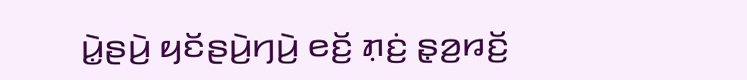ꤣꤧ꤭ꤔꤣꤧ꤬ ꤟꤢꤩꤔꤣꤧ꤬ꤚꤣꤧ꤬ ꤕꤢꤩ꤬ ꤊ꤫ꤢꤦ꤬ ꤔ꤫ꤤ꤬ꤙꤢꤩ꤬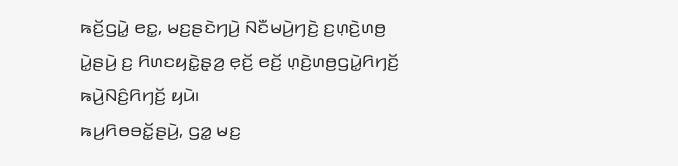ꤒꤢꤩ꤬ꤞꤣꤧ꤭ ꤕꤢ꤭, ꤗꤢ꤬ꤔꤢꤧꤚꤣꤧ꤬ ꤡꤢꤪꤗꤣꤧ꤬ꤚꤢꤧ꤬ ꤢ꤬ꤛ꤫ꤢꤧ꤬ꤛꤥ꤬ ꤣꤧ꤭ꤔꤣꤧ꤬ ꤢ꤬ ꤖꤛꤢꤟꤢꤧ꤭ꤔ꤫ꤤ꤬ ꤕ꤫ꤢꤩ꤬ ꤕꤢꤩ꤬ ꤛ꤫ꤢꤧ꤬ꤛꤥ꤬ꤞꤣꤧ꤭ꤖꤚꤢꤩ꤬ ꤒꤣꤧ꤬ꤡꤢꤨ꤬ꤖꤚꤢꤩ꤬ ꤟꤣꤧ꤯
ꤒꤣ꤬ꤖꤥꤋꤢꤩ꤭ꤔꤣꤧ꤬, ꤞꤤ꤭ ꤗꤢ꤬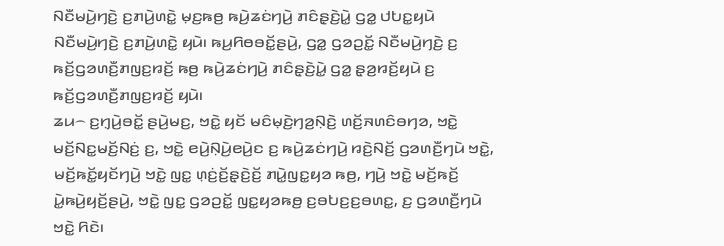ꤡꤢꤪꤗꤣꤧ꤬ꤚꤢꤧ꤬ ꤢ꤬ꤊꤣꤧ꤬ꤛꤢꤧ꤭ ꤗ꤫ꤢ꤬ꤒꤥ꤬ ꤒꤣꤧ꤬ꤘꤢꤦꤚꤣꤧ꤬ ꤊꤢꤨꤔ꤫ꤢꤧ꤬ꤣꤧ꤭ ꤞꤤ꤭ ꤓꤝꤢ꤭ꤟꤣꤧ ꤡꤢꤪꤗꤣꤧ꤬ꤚꤢꤧ꤬ ꤢ꤬ꤊꤣꤧ꤬ꤛꤢꤧ꤭ ꤟꤣꤧ꤯ ꤒꤣ꤬ꤖꤥꤋꤢꤩ꤭ꤔꤣꤧ꤬, ꤞꤤ꤭ ꤞꤤꤑꤢꤩ꤭ ꤡꤢꤪꤗꤣꤧ꤬ꤚꤢꤧ꤬ ꤢ꤬ ꤒꤢꤩ꤬ꤞꤤꤛꤢꤪ꤬ꤊꤜꤢ꤬ꤙꤢꤩ꤬ ꤒꤥ꤬ ꤒꤣꤧ꤬ꤘꤢꤦꤚꤣꤧ꤬ ꤊꤢꤨꤔ꤫ꤢꤧ꤬ꤣꤧ꤭ ꤞꤤ꤭ ꤔ꤫ꤤ꤬ꤙꤢꤩ꤬ꤟꤣꤧ ꤢ꤬ ꤒꤢꤩ꤬ꤞꤤꤛꤢꤪ꤬ꤊꤜꤢ꤬ꤙꤢꤩ꤬ ꤟꤣꤧ꤯
ꤘꤣ꤮ ꤢ꤬ꤚ꤫ꤣꤧ꤬ꤋꤢꤩ꤭ ꤔꤣꤧ꤬ꤗꤢ꤬, ꤠꤢꤧ꤭ ꤟꤢꤩ ꤗꤢꤨꤗ꤫ꤢꤧ꤬ꤚꤤ꤬ꤡ꤫ꤢꤧ꤬ ꤛꤢꤩ꤬ꤏꤛꤢꤨꤋꤚꤤ, ꤠꤢꤧ꤭ ꤗꤢꤩ꤬ꤡꤢ꤭ꤗꤢꤩ꤬ꤡꤢꤦ꤬ ꤢ꤬, ꤠꤢꤧ꤭ ꤕꤣꤧ꤬ꤡ꤫ꤣꤧ꤬ꤕꤣꤧ꤬ꤢ ꤢ꤬ ꤒꤣꤧ꤬ꤘꤢꤦꤚꤣꤧ꤬ ꤙꤢꤧ꤬ꤡꤢꤩ꤬ ꤞꤤꤛꤢꤪ꤬ꤚꤣꤧ ꤠꤢꤧ꤭, ꤗꤢꤩ꤬ꤒꤢꤩ꤭ꤟꤢꤩꤚꤣꤧ꤬ ꤠꤢꤧ꤭ ꤜꤢ꤭ ꤛ꤫ꤢꤦ꤬ꤢꤩ꤬ꤔ꤫ꤢꤧ꤬ꤢꤩ꤬ ꤊꤣꤧ꤭ꤜꤢ꤭ꤟꤤ ꤒꤥ꤬, ꤚꤣꤧ꤬ ꤠꤢꤧ꤭ ꤗꤢꤩ꤬ꤒꤢꤩ꤬ ꤣꤧ꤭ꤒꤣꤧ꤬ꤟꤢꤩ꤬ꤔꤣꤧ꤬, ꤠꤢꤧ꤭ ꤜꤢ꤭ ꤞꤤꤑꤢꤩ꤭ ꤜꤢ꤭ꤟꤤꤒꤥ꤬ ꤢ꤬ꤋꤝꤢ꤬ꤢ꤬ꤋꤛꤢ꤭, ꤢ꤬ ꤞꤤꤛꤢꤪ꤬ꤚꤣꤧ ꤠꤢꤧ꤭ ꤖꤢꤧ꤯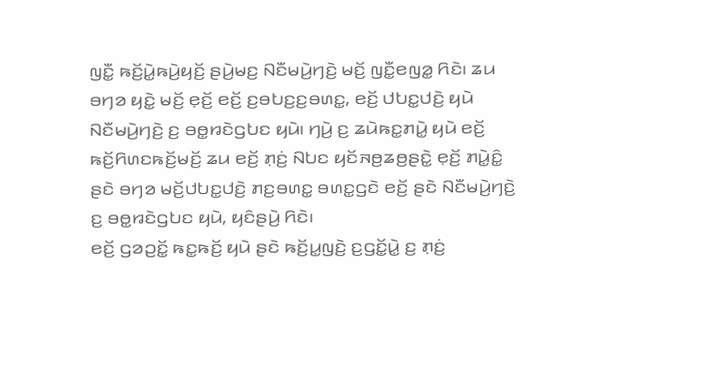ꤜꤢꤪ꤭ ꤒꤢꤩ꤬ꤣꤧ꤭ꤒꤣꤧ꤬ꤟꤢꤩ꤬ ꤔꤣꤧ꤬ꤗꤢ꤬ ꤡꤢꤪꤗꤣꤧ꤬ꤚꤢꤧ꤬ ꤗꤢꤩ꤬ ꤜꤢꤪ꤭ꤕꤜꤤ꤭ ꤖꤢꤧ꤯ ꤘꤣ ꤋꤚꤤ ꤟꤢꤧ꤭ ꤗꤢꤩ꤬ ꤕ꤫ꤢꤩ꤬ ꤕꤢꤩ꤬ ꤢ꤬ꤋꤝꤢ꤬ꤢ꤬ꤋꤛꤢ꤭, ꤕꤢꤩ꤬ ꤓꤝꤢ꤭ꤓꤢꤧ꤬ ꤟꤣꤧ ꤡꤢꤪꤗꤣꤧ꤬ꤚꤢꤧ꤬ ꤢ꤬ ꤋꤥ꤭ꤙꤢꤧꤞꤝꤢ ꤟꤣꤧ꤯ ꤚꤣꤧ꤬ ꤢ꤬ ꤘꤣꤧꤒꤢ꤭ꤊꤣꤧ꤭ ꤟꤣꤧ ꤕꤢꤩ꤬ ꤒꤢꤩ꤬ꤖꤛꤢꤒꤢꤩ꤬ꤗꤢꤩ꤬ ꤘꤣ ꤕꤢꤩ꤬ ꤊ꤫ꤢꤦ꤬ ꤡꤝꤢ ꤟꤢꤩꤏꤥ꤬ꤘꤥ꤬ꤔꤢꤧ꤭ ꤕ꤫ꤢꤩ꤬ ꤊꤣꤧ꤭ꤢꤨ꤭ ꤔꤢꤧ ꤋꤚꤤ ꤗꤢꤩ꤬ꤓꤝꤢ꤭ꤓꤢꤧ꤬ ꤊꤢ꤬ꤋꤛꤢ꤭ ꤋꤛꤢ꤭ꤞꤢꤧ ꤕꤢꤩ꤬ ꤔꤢꤧ ꤡꤢꤪꤗꤣꤧ꤬ꤚꤢꤧ꤬ ꤢ꤬ ꤋꤥ꤭ꤙꤢꤧꤞꤝꤢ ꤟꤣꤧ, ꤟꤢꤨꤔꤣꤧ꤬ ꤖꤢꤧ꤯
ꤕꤢꤩ꤬ ꤞꤤꤑꤢꤩ꤭ ꤒꤢ꤭ꤒꤢꤩ꤬ ꤟꤣꤧ ꤔꤢꤧ ꤒꤢꤩ꤬ꤣ꤭ꤜꤢꤧ꤬ ꤢ꤬ꤞꤢꤩ꤭ꤣꤧ꤭ ꤢ꤬ ꤊ꤫ꤢꤦ꤬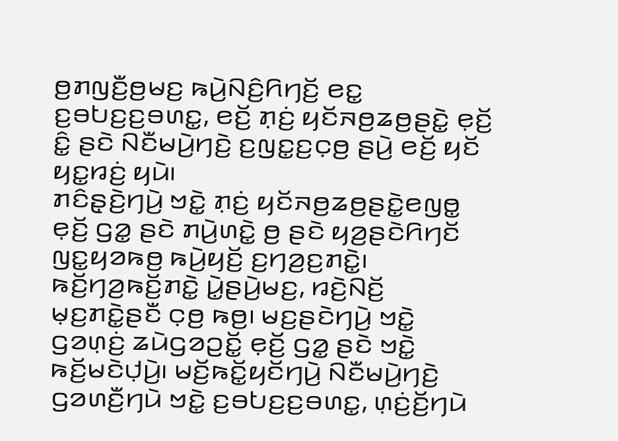ꤥ꤬ꤊꤜꤢꤪ꤬ꤥ꤬ꤗꤢ꤬ ꤒꤣꤧ꤬ꤡꤢꤨ꤬ꤖꤚꤢꤩ꤬ ꤕꤢ꤭ ꤢ꤬ꤋꤝꤢ꤬ꤢ꤬ꤋꤛꤢ꤭, ꤕꤢꤩ꤬ ꤊ꤫ꤢꤦ꤬ ꤟꤢꤩꤏꤥ꤬ꤘꤥ꤬ꤔꤢꤧ꤭ ꤕ꤫ꤢꤩ꤬ ꤢꤨ꤭ ꤔꤢꤧ ꤡꤢꤪꤗꤣꤧ꤬ꤚꤢꤧ꤬ ꤢ꤬ꤜꤢ꤭ꤢ꤬ꤍ꤫ꤥ꤬ ꤔꤣꤧ꤬ ꤕꤢꤩ꤬ ꤟꤢꤩ ꤟꤢ꤭ꤙꤢꤦ꤬ ꤟꤣꤧ꤯
ꤊꤢꤨꤔ꤫ꤢꤧ꤬ꤚꤣꤧ꤬ ꤠꤢꤧ꤭ ꤊ꤫ꤢꤦ꤬ ꤟꤢꤩꤏꤥ꤬ꤘꤥ꤬ꤔꤢꤧ꤭ꤕꤜꤥ꤭ ꤕ꤫ꤢꤩ꤬ ꤞꤤ꤭ ꤔꤢꤧ ꤊꤣꤧ꤬ꤛꤢꤧ꤭ ꤥ꤬ ꤔꤢꤧ ꤟꤤ꤬ꤔꤢꤧꤖꤚꤢꤩ ꤜꤢ꤭ꤟꤤꤒꤥ꤬ ꤒꤣꤧ꤬ꤟꤢꤩ꤬ ꤢ꤬ꤚꤤ꤬ꤢ꤬ꤊꤢꤧ꤭꤯ ꤒꤢꤩ꤬ꤚꤤ꤬ꤒꤢꤩ꤬ꤊꤢꤧ꤭ ꤣꤧ꤭ꤔꤣꤧ꤬ꤗꤢ꤬, ꤙꤢꤧ꤬ꤡꤢꤩ꤬ ꤗ꤫ꤢ꤬ꤊꤢꤧ꤭ꤔꤢꤪ ꤍ꤫ꤥ꤬ ꤒꤥ꤬꤯ ꤗꤢ꤬ꤔꤢꤧꤚꤣꤧ꤬ ꤠꤢꤧ꤭ ꤞꤤꤛ꤫ꤢꤦ꤬ ꤘꤣꤧꤞꤤꤑꤢꤩ꤭ ꤕ꤫ꤢꤩ꤬ ꤞꤤ꤭ ꤔꤢꤧ ꤠꤢꤧ꤭ ꤒꤢꤩ꤬ꤗꤢꤧꤓ꤫ꤣꤧ꤬꤯ ꤗꤢꤩ꤬ꤒꤢꤩ꤭ꤟꤢꤩꤚꤣꤧ꤬ ꤡꤢꤪꤗꤣꤧ꤬ꤚꤢꤧ꤬ ꤞꤤꤛꤢꤪ꤬ꤚꤣꤧ ꤠꤢꤧ꤭ ꤢ꤬ꤋꤝꤢ꤬ꤢ꤬ꤋꤛꤢ꤭, ꤛ꤫ꤢꤦ꤬ꤢꤩ꤬ꤚꤣꤧ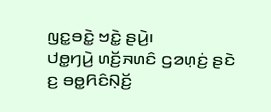ꤜꤢ꤭ꤋꤢꤧ꤭ ꤠꤢꤧ꤭ ꤔꤣꤧ꤬꤯
ꤓꤥ꤭ꤚꤣꤧ꤬ ꤛꤢꤩ꤬ꤏꤛꤢꤨ ꤞꤤꤛ꤫ꤢꤦ꤬ ꤔꤢꤧ ꤢ꤬ ꤋꤥ꤭ꤖꤢꤨꤡ꤫ꤢꤩ꤬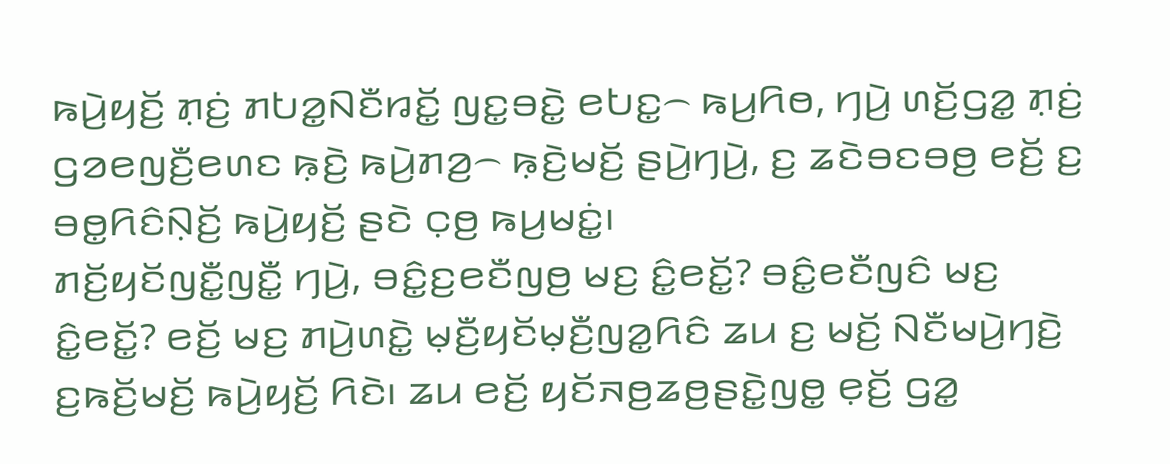ꤒꤣꤧ꤬ꤟꤢꤩ꤬ ꤊ꤫ꤢꤦ꤬ ꤊꤝꤤ꤭ꤡꤢꤪꤙꤢꤩ꤭ ꤜꤢ꤭ꤋꤢꤧ꤭ ꤕꤝꤢ꤭꤮ ꤒꤣ꤬ꤖꤥ, ꤚꤣꤧ꤬ ꤛꤢꤩ꤬ꤞꤤ꤭ ꤊ꤫ꤢꤦ꤬ ꤞꤤꤕꤜꤢꤪ꤬ꤕꤛꤢ ꤒ꤫ꤢꤧ꤬ ꤒꤣꤧ꤬ꤊꤤ꤬꤮ ꤒ꤫ꤢꤧ꤬ꤗꤢꤩ꤬ ꤔꤣꤧ꤬ꤚꤣꤧ꤬, ꤢ꤬ ꤘꤢꤧꤋꤢꤋꤥ꤬ ꤕꤢꤩ꤬ ꤢ꤬ ꤋꤥ꤭ꤖꤢꤨꤡ꤫ꤢꤩ꤬ ꤒꤣꤧ꤬ꤟꤢꤩ꤬ ꤔꤢꤧ ꤍ꤫ꤥ꤬ ꤒꤣ꤬ꤗꤢꤦ꤭꤯
ꤊꤢꤩ꤬ꤟꤢꤩꤜꤢꤪ꤭ꤜꤢꤪ꤭ ꤚꤣꤧ꤬, ꤋꤢꤨ꤭ꤢ꤬ꤕꤢꤪꤜꤥ꤬ ꤗꤢ꤬ ꤢꤨ꤭ꤕꤢꤩ꤭? ꤋꤢꤨ꤭ꤕꤢꤪꤜꤢꤨ ꤗꤢ꤬ ꤢꤨ꤭ꤕꤢꤩ꤭? ꤕꤢꤩ꤬ ꤗꤢ꤬ ꤊꤣꤧ꤬ꤛꤢꤧ꤭ ꤗ꤫ꤢꤪ꤬ꤟꤢꤩꤗ꤫ꤢꤪ꤬ꤜꤤ꤭ꤖꤢꤨ ꤘꤣ ꤢ꤬ ꤗꤢꤩ꤬ ꤡꤢꤪꤗꤣꤧ꤬ꤚꤢꤧ꤬ ꤢ꤬ꤒꤢꤩ꤬ꤗꤢꤩ꤬ ꤒꤣꤧ꤬ꤟꤢꤩ꤬ ꤖꤢꤧ꤯ ꤘꤣ ꤕꤢꤩ꤬ ꤟꤢꤩꤏꤥ꤬ꤘꤥ꤬ꤔꤢꤧ꤭ꤜꤥ꤭ ꤕ꤫ꤢꤩ꤬ ꤞꤤ꤭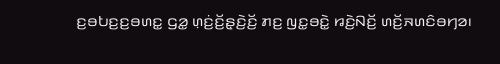ꤢ꤬ꤋꤝꤢ꤬ꤢ꤬ꤋꤛꤢ꤭ ꤞꤤ꤭ ꤛ꤫ꤢꤦ꤬ꤢꤩ꤬ꤔ꤫ꤢꤧ꤬ꤢꤩ꤬ ꤊꤢ꤬ ꤜꤢ꤭ꤋꤢꤧ꤭ ꤙꤢꤧ꤬ꤡꤢꤩ꤬ ꤛꤢꤩ꤬ꤏꤛꤢꤨꤋꤚꤤ꤯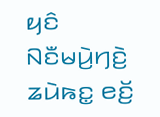ꤟꤢꤨ ꤡꤢꤪꤗꤣꤧ꤬ꤚꤢꤧ꤬ ꤘꤣꤧꤒꤢ꤭ ꤕꤢꤩ꤬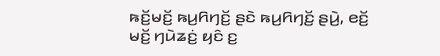ꤒꤢꤩ꤬ꤗꤢꤩ꤬ ꤒꤣ꤬ꤖꤚꤢꤩ꤬ ꤔꤢꤧ ꤒꤣ꤬ꤖꤚꤢꤩ꤬ ꤔꤣꤧ꤬, ꤕꤢꤩ꤬ ꤗꤢꤩ꤬ ꤚꤣꤧꤘꤢꤦ꤬ ꤟꤢꤨ ꤢ꤬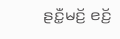ꤔꤢꤪ꤭ꤗꤢꤩ꤬ ꤕꤢꤩ꤬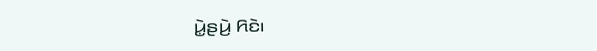ꤣꤧ꤭ꤔꤣꤧ꤬ ꤖꤢꤧ꤯